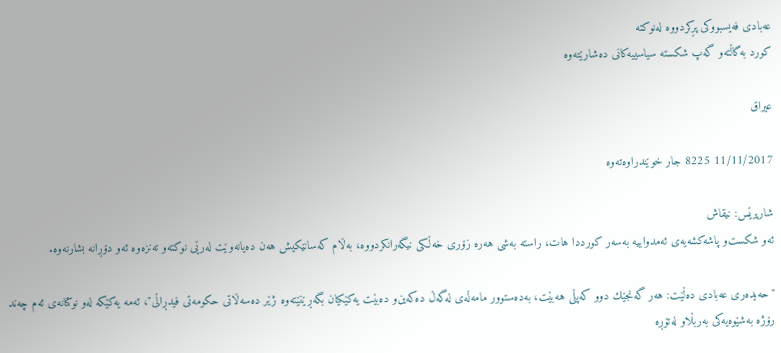عەبادی‌ فەیسبووكی‌ پڕكردووە لەنوكتە
كورد بەگاڵتە‌و گەپ شكستە سیاسییەكانی‌ دەشارێتەوە

عیراق

11/11/2017 8225 جار خوێندراوه‌ته‌وه

شارپرێس: نیقاش
ئەو شكست‌و پاشەكشەیەی‌ ئەمدواییە بەسەر كورددا هات، راستە بەشی‌ هەرە زۆری‌ خەڵكی‌ نیگەرانكردووە، بەڵام كەسانێكیش هەن دەیانەوێت لەرێی‌ نوكتەو تەنزەوە ئەو دۆڕانە بشارنەوە.

"حەیدەری‌ عەبادی‌ دەڵێت: هەر گەنجێك دوو كەپڵی‌ هەبێت، بەدەستوور مامەڵەی‌ لەگەڵ دەكەین‌و دەبێت یەكێكیان بگەڕێنێتەوە ژێر دەسەڵاتی‌ حكومەتی‌ فیدڕاڵی‌"، ئەمە یەكێكە لەو نوكتانەی‌ ئەم چەند رۆژە بەشێوەیەكی‌ بەربڵاو لەتۆڕە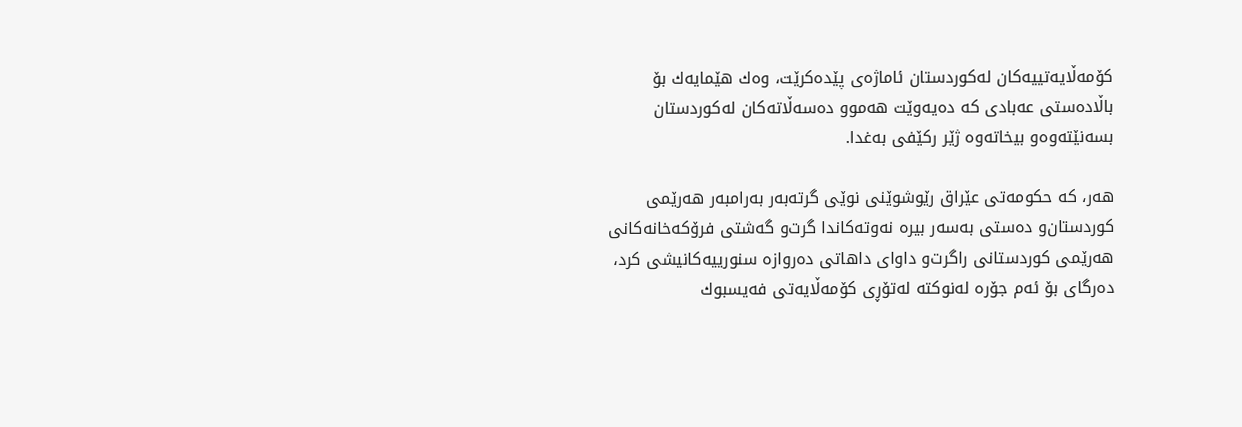كۆمەڵایەتییەكان لەكوردستان ئاماژەی‌ پێدەكرێت، وەك هێمایەك بۆ باڵادەستی‌ عەبادی‌ كە دەیەوێت هەموو دەسەڵاتەكان لەكوردستان بسەنێتەوەو بیخاتەوە ژێر ركێفی‌ بەغدا.

هەر، كە حكومەتی‌ عێراق رێوشوێنی‌ نوێی‌ گرتەبەر بەرامبەر هەرێمی‌ كوردستان‌و دەستی‌ بەسەر بیرە نەوتەكاندا گرت‌و گەشتی‌ فرۆكەخانەكانی‌ هەرێمی‌ كوردستانی‌ راگرت‌و داوای‌ داهاتی‌ دەروازە سنورییەكانیشی‌ كرد، دەرگای‌ بۆ ئەم جۆرە لەنوكتە لەتۆڕی‌ كۆمەڵایەتی‌ فەیسبوك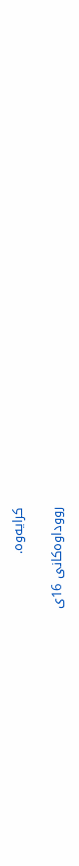كرایەوە.

رووداوەكانی‌ 16ی‌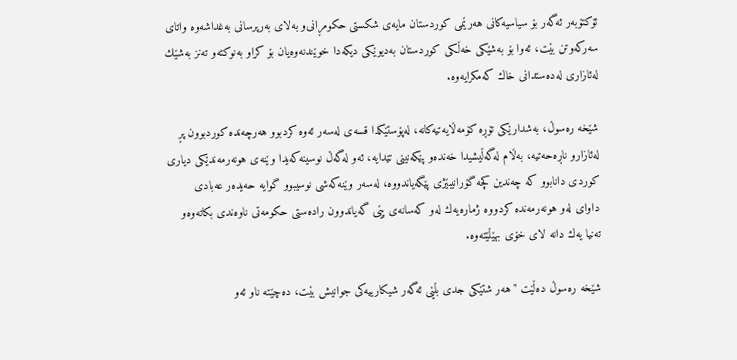ئۆكتۆبەر ئەگەر بۆ سیاسیەكانی‌ هەرێمی‌ كوردستان مایەی‌ شكستی‌ حكومڕانی‌‌و بەلای‌ بەرپرسانی‌ بەغداشەوە واتای‌ سەركەوتن بێت، ئەوا بۆ بەشێكی‌ خەڵكی‌ كوردستان بەدیوێكی‌ دیكەدا خوێندنەوەیان بۆ كرا‌و بەنوكتە‌و تەنز بەشێك لەئازاری‌ لەدەستدانی‌ خاك كەمكرایەوە.

شێخە رەسوڵ، بەشدارێكی‌ تۆڕە كۆمەڵایەتیەكانە، لەپۆستێكدا قسەی‌ لەسەر ئەوە كردبوو هەرچەندە كوردبوون پڕ لەئازار‌و ناڕەحەتیە، بەڵام لەگەڵیشیدا خەندە‌و پێكەنینی‌ تێدایە، ئەو لەگەڵ نوسینەكەیدا وێنەی هونەرمەندێكی‌ دیاری‌ كوردی‌ دانابوو كە چەندین كچە گۆرانیبێژی‌ پێگەیاندووە، لەسەر وێنەكەشی‌ نوسیبوو گوایە حەیدەر عەبادی‌ داوای‌ لەو هونەرمەندە كردووە ژمارەیەك لەو كەسانەی‌ پێی‌ گەیاندوون رادەستی‌ حكومەتی‌ ناوەندی‌ بكاتەوەو تەنیا یەك دانە لای‌ خۆی‌ بهێڵێتەوە.

شێخە رەسوڵ دەڵێت "هەر شتێكی جدی بڵێی ئەگەر شیكارییەكی جوانیش بێت، دەچێتە ناو ئەو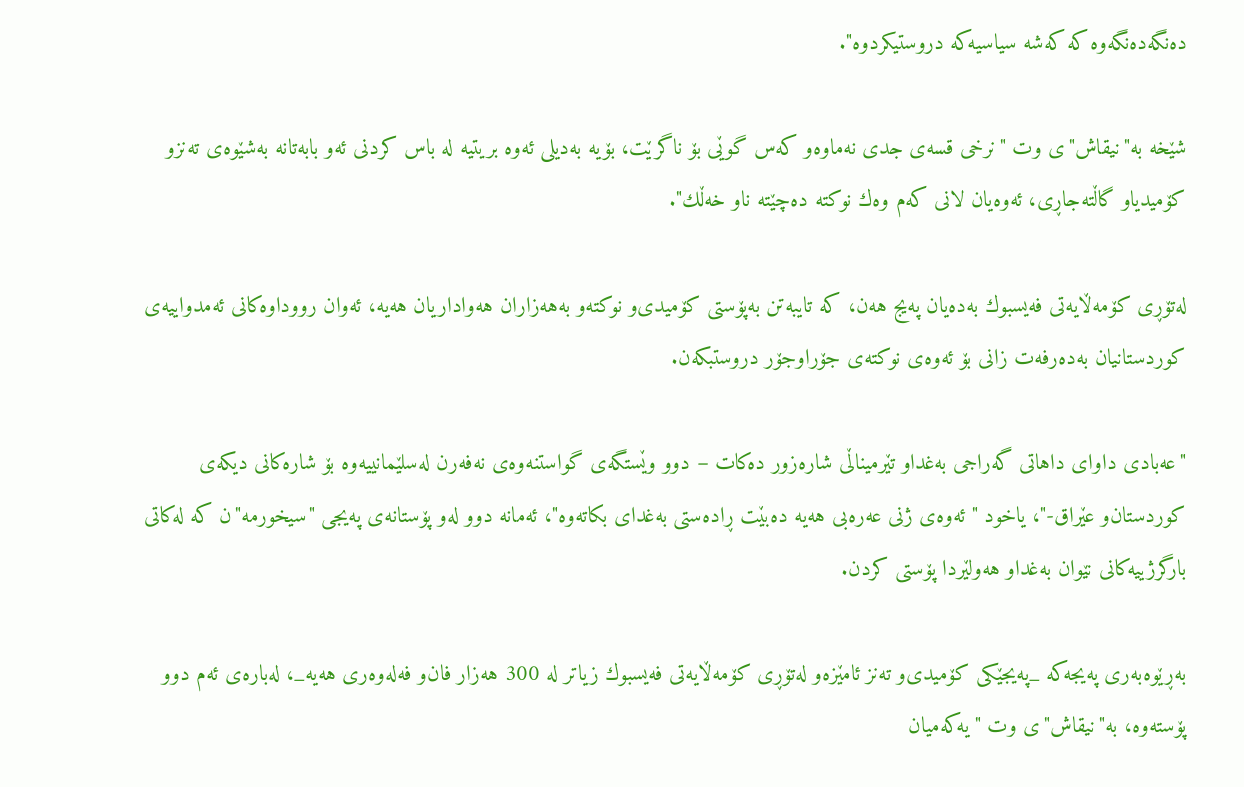دەنگەدەنگەوە كە كەشە سیاسیەكە دروستیكردوە".

شێخە بە"نیقاش"ی‌ وت "نرخی قسەی جدی نەماوەو كەس گوێی بۆ ناگرێت، بۆیە بەدیلی ئەوە بریتیە لە باس كردنی ئەو بابەتانە بەشێوەی تەنزو كۆمیدیاو گاڵتەجاڕی، ئەوەیان لانی كەم وەك نوكتە دەچێتە ناو خەڵك".

لەتۆڕی‌ كۆمەڵایەتی‌ فەیسبوك بەدەیان پەیج هەن، كە تایبەتن بەپۆستی‌ كۆمیدی‌‌و نوكتە‌و بەهەزاران هەواداریان هەیە، ئەوان رووداوەكانی‌ ئەمدواییەی‌ كوردستانیان بەدەرفەت زانی‌ بۆ ئەوەی‌ نوكتەی‌ جۆراوجۆر دروستبكەن.

"عەبادی داوای داهاتی گەراجی بەغداو تێرمیناڵی شارەزور دەكات – دوو وێستگەی‌ گواستنەوەی‌ نەفەرن لەسلێمانییەوە بۆ شارەكانی‌ دیكەی‌ كوردستان‌و عێراق-"، یاخود "ئەوەی ژنی عەرەبی هەیە دەبێت ڕادەستی بەغدای بكاتەوە"، ئەمانە دوو لەو پۆستانەی‌ پەیجی‌ "سیخورمە"ن كە لەكاتی‌ بارگرژییەكانی‌ نێوان بەغدا‌و هەولێردا پۆستی‌ كردن.

بەڕێوەبەری‌ پەیجەكە _پەیجێكی‌ كۆمیدی‌‌و تەنز ئامێزە‌و لەتۆڕی‌ كۆمەڵایەتی‌ فەیسبوك زیاتر لە 300 هەزار فان‌و فەلەوەری‌ هەیە_، لەبارەی‌ ئەم دوو پۆستەوە، بە"نیقاش"ی‌ وت "یەكەمیان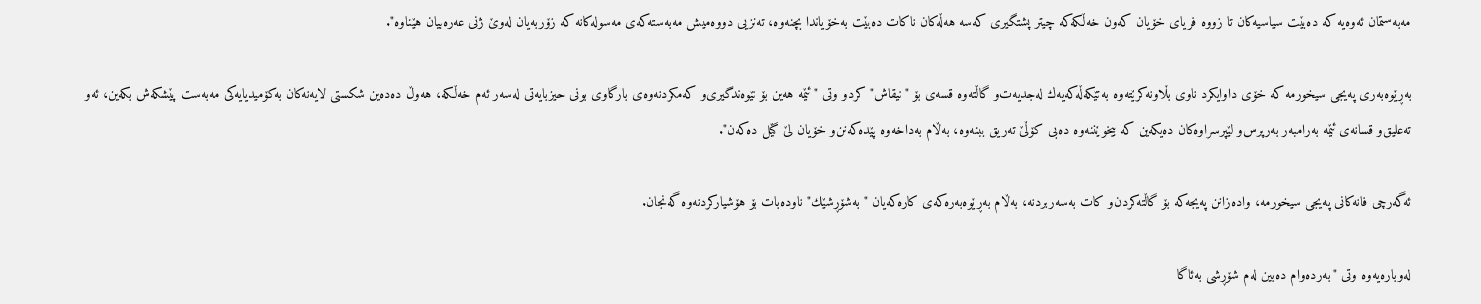مەبەستمان ئەوەیە كە دەبێت سیاسیەكان تا زووە فریای خۆیان كەون خەڵكەكە چیتر پشتگیری كەسە هەڵەكان ناكات دەبێت بەخۆیاندا بچنەوە، تەنزیی‌ دووەمیش مەبەستەكەی‌ مەسولەكانە كە زۆربەیان لەوێ ژنی عەرەبیان هێناوە".

بەڕێوەبەری‌ پەیجی‌ سیخورمە كە خۆی‌ داوایكرد ناوی‌ بڵاونەكرێتەوە بەتێكەڵەكەیەك لەجدیەت‌و گاڵتەوە قسەی‌ بۆ "نیقاش" كردو وتی‌ "ئێمە هەین بۆ نێوەندگیری‌و كەمكردنەوەی بارگاوی بونی حیزبایەتی لەسەر ئەم خەڵكە، هەوڵ دەدەین شكستی لایەنەكان بەكۆمیدیایەكی مەبەست پێشكەش بكەین، ئەو تەعلیق‌و قسانەی ئێمە بەرامبەر بەرپرس‌و لێپرسراوەكان دەیكەین كە بیخوێننەوە دەبی كۆڵێ تەریق ببنەوە، بەڵام بەداخەوە پێدەكەنن‌و خۆیان لێ گێل دەكەن".

ئەگەرچی‌ فانەكانی‌ پەیجی‌ سیخورمە، وادەزانن پەیجەكە بۆ گاڵتەكردن‌و كات بەسەربردنە، بەڵام بەڕێوەبەرەكەی‌ كارەكەیان "بەشۆڕشێك" ناودەبات بۆ هۆشیاركردنەوە گەنجان.

لەوبارەیەوە وتی‌ "بەردەوام دەبین لەم شۆڕشی بەئاگا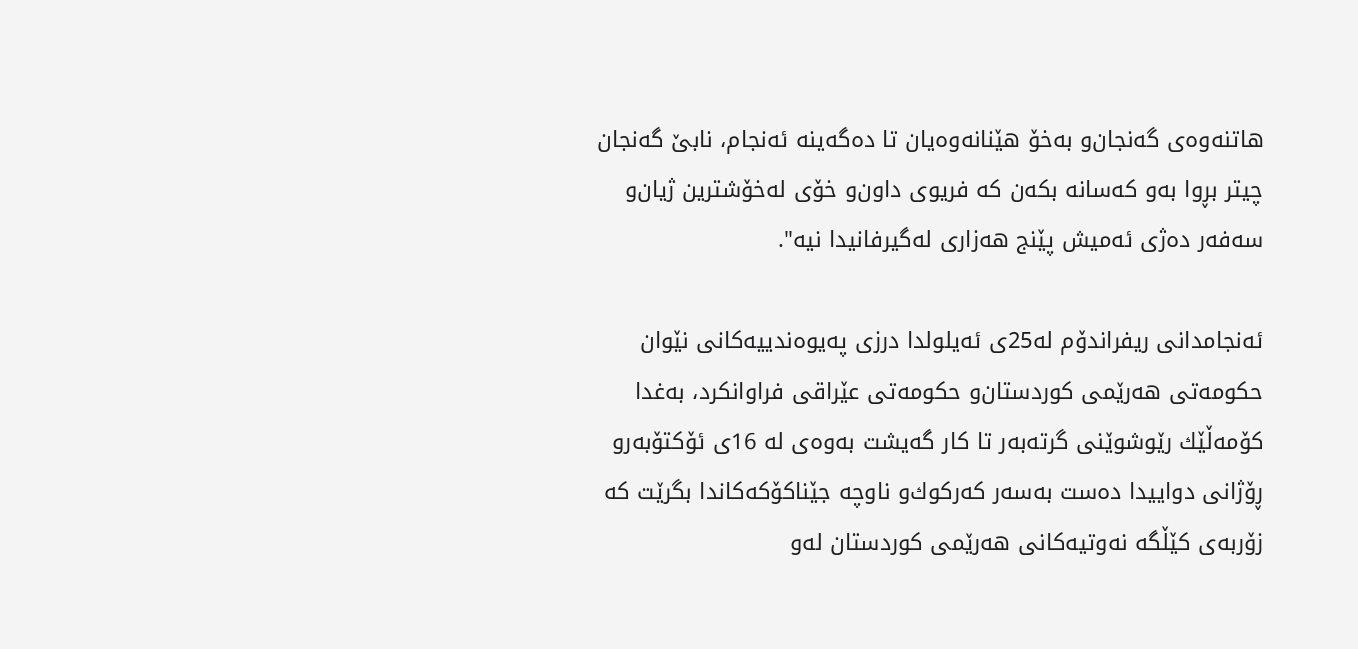هاتنەوەی گەنجان‌و بەخۆ هێنانەوەیان تا دەگەینە ئەنجام، نابێ گەنجان چیتر بڕوا بەو كەسانە بكەن كە فریوی داون‌و خۆی لەخۆشترین ژیان‌و سەفەر دەژی ئەمیش پێنج هەزاری لەگیرفانیدا نیە".

ئەنجامدانی‌ ریفراندۆم لە25ی‌ ئەیلولدا درزی‌ پەیوەندییەكانی‌ نێوان حكومەتی‌ هەرێمی‌ كوردستان‌و حكومەتی‌ عێراقی‌ فراوانكرد، بەغدا كۆمەڵێك رێوشوێنی‌ گرتەبەر تا كار گەیشت بەوەی‌ لە 16ی‌ ئۆكتۆبەر‌و ڕۆژانی‌ دواییدا دەست بەسەر كەركوك‌و ناوچە جێناكۆكەكاندا بگرێت كە زۆربەی‌ كێڵگە نەوتیەكانی‌ هەرێمی‌ كوردستان لەو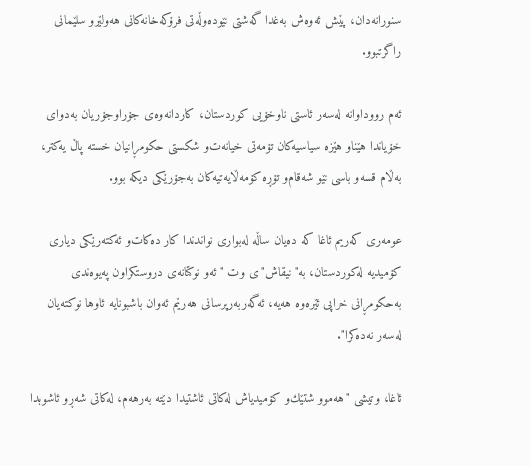سنورانەدان، پێش ئەوەش بەغدا گەشتی‌ نێودەوڵەتی‌ فرۆكەخانەكانی‌ هەولێر‌و سلێمانی‌ راگرتبوو.

ئەم رووداوانە لەسەر ئاستی‌ ناوخۆیی‌ كوردستان، كاردانەوەی‌ جۆراوجۆریان بەدوای‌ خۆیاندا هێنا‌و هێزە سیاسیەكان تۆمەتی‌ خیانەت‌و شكستی‌ حكومڕانیان خستە پاڵ یەكتر، بەڵام قسە‌و باسی‌ نێو شەقام‌و تۆڕە كۆمەڵایەتیەكان بەجۆرێكی‌ دیكە بوو.

عومەری‌ كەریم ئاغا كە دەیان ساڵە لەبواری‌ نواندندا كار دەكات‌و ئەكتەرێكی‌ دیاری‌ كۆمیدیە لەكوردستان، بە"نیقاش"ی‌ وت "ئەو نوكتانەی‌ دروستكراون پەیوەندی‌ بەحكومڕانی‌ خراپی‌ ئێرەوە هەیە، ئەگەربەرپرسانی‌ هەرێم ئەوان باشبونایە ئاوها نوكتەیان لەسەر نەدەكرا".

ئاغا، وتیشی‌ "هەموو شتێك‌و كۆمیدیاش لەكاتی‌ ئاشتیدا دێتە بەرهەم، لەكاتی‌ شەڕ‌و ئاشوبدا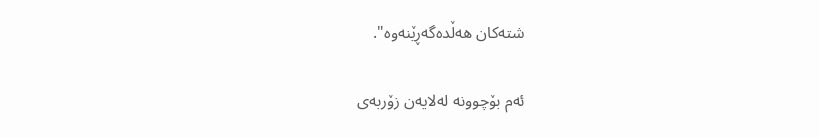شتەكان هەڵدەگەڕێنەوە".

ئەم بۆچوونە لەلایەن زۆربەی‌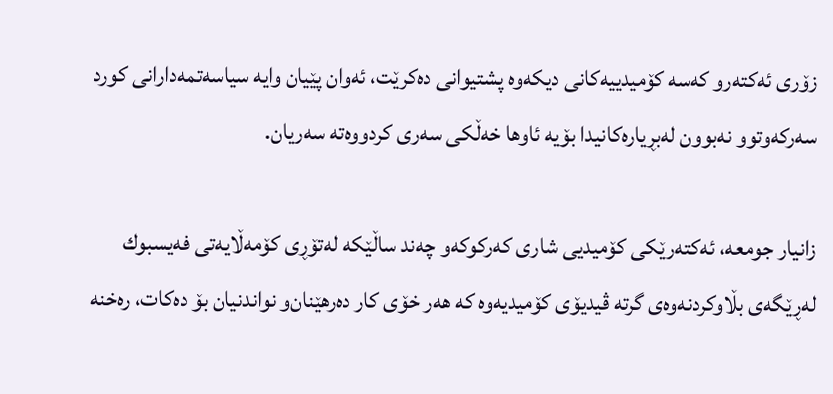زۆری‌ ئەكتەرو كەسە كۆمیدییەكانی‌ دیكەوە پشتیوانی‌ دەكرێت، ئەوان پێیان وایە سیاسەتمەدارانی‌ كورد سەركەوتوو نەبوون لەبڕیارەكانیدا بۆیە ئاوها خەڵكی‌ سەری‌ كردووەتە سەریان.

زانیار جومعە، ئەكتەرێكی‌ كۆمیدیی شاری‌ كەركوكەو چەند ساڵێكە لەتۆڕی‌ كۆمەڵایەتی‌ فەیسبوك لەڕێگەی‌ بڵاوكردنەوەی‌ گرتە ڤیدیۆی‌ كۆمیدیەوە كە هەر خۆی‌ كار دەرهێنان‌و نواندنیان بۆ دەكات، رەخنە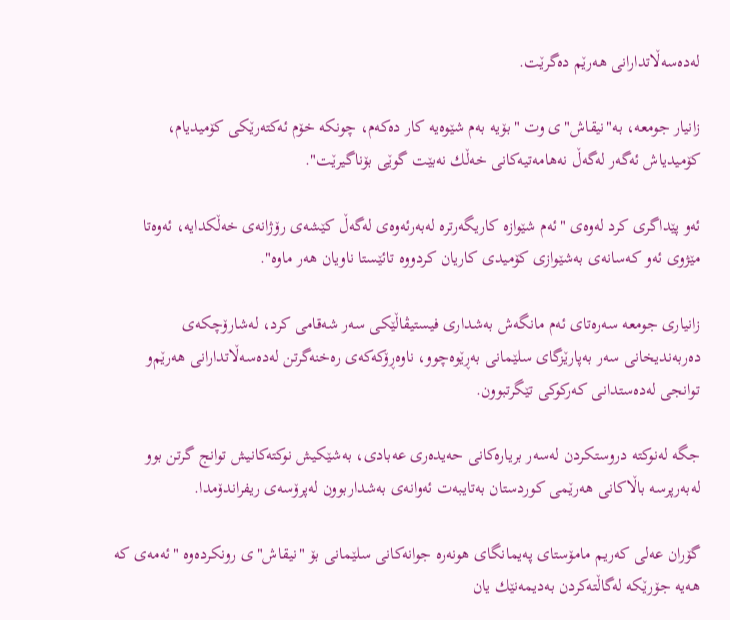لەدەسەڵاتدارانی‌ هەرێم دەگرێت.

زانیار جومعە، بە"نیقاش"ی‌ وت "بۆیە بەم شێوەیە كار دەكەم، چونكە خۆم ئەكتەرێكی كۆمیدیام، كۆمیدیاش ئەگەر لەگەڵ نەهامەتیەكانی خەڵك نەبێت گوێی بۆناگیرێت".

ئەو پێداگری‌ كرد لەوەی‌ "ئەم شێوازە كاریگەرترە لەبەرئەوەی لەگەڵ كێشەی رۆژانەی خەڵكدایە، ئەوەتا مێژوی ئەو كەسانەی بەشێوازی كۆمیدی كاریان كردووە تائێستا ناویان هەر ماوە".

زانیاری‌ جومعە سەرەتای‌ ئەم مانگەش بەشداری‌ فیستیڤاڵێكی‌ سەر شەقامی‌ كرد، لەشارۆچكەی‌ دەربەندیخانی‌ سەر بەپارێزگای‌ سلێمانی‌ بەڕێوەچوو، ناوەڕۆكەكەی‌ رەخنەگرتن لەدەسەڵاتدارانی‌ هەرێم‌و توانجی‌ لەدەستدانی‌ كەركوكی‌ تێگرتبوون.

جگە لەنوكتە دروستكردن لەسەر بریارەكانی‌ حەیدەری‌ عەبادی‌، بەشێكیش نوكتەكانیش توانج گرتن بوو لەبەرپرسە باڵاكانی‌ هەرێمی‌ كوردستان بەتایبەت ئەوانەی‌ بەشداربوون لەپرۆسەی‌ ریفراندۆمدا.

گۆران عەلی‌ كەریم مامۆستای‌ پەیمانگای‌ هونەرە جوانەكانی‌ سلێمانی‌ بۆ "نیقاش"ی‌ رونكردەوە "ئەمەی‌ كە هەیە جۆرێكە لەگاڵتەكردن بەدیمەنێك یان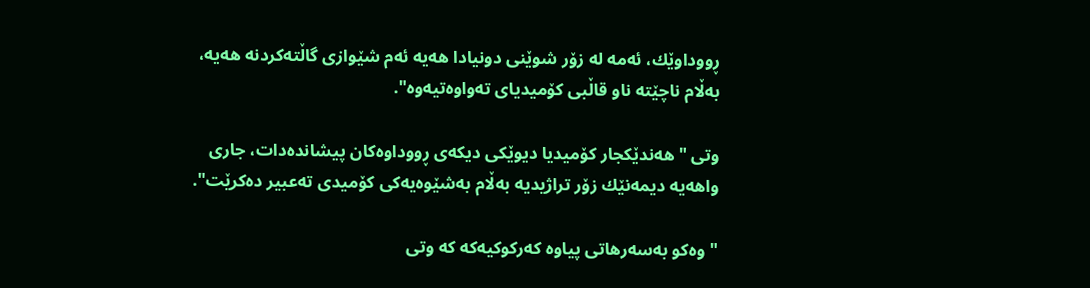ڕووداوێك، ئەمە لە زۆر شوێنی‌ دونیادا هەیە ئەم شێوازی‌ گاڵتەكردنە هەیە، بەڵام ناچێتە ناو قاڵبی‌ كۆمیدیای‌ تەواوەتیەوە".

وتی‌ "هەندێكجار كۆمیدیا دیوێكی‌ دیكەی‌ ڕووداوەكان پیشاندەدات، جاری‌ واهەیە دیمەنێك زۆر تراژیدیە بەڵام بەشێوەیەكی‌ كۆمیدی‌ تەعبیر دەكرێت".

"وەكو بەسەرهاتی‌ پیاوە كەركوكیەكە كە وتی‌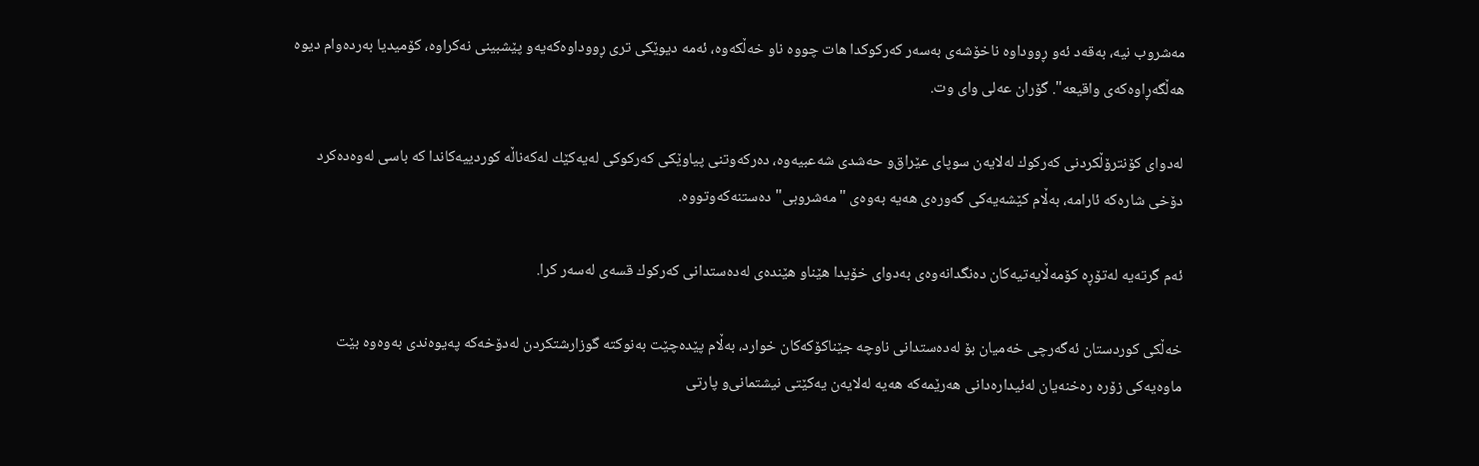مەشروب نیە، بەقەد ئەو ڕووداوە ناخۆشەی‌ بەسەر كەركوكدا هات چووە ناو خەڵكەوە، ئەمە دیوێكی‌ تری‌ ڕووداوەكەیە‌و پێشبینی‌ نەكراوە، كۆمیدیا بەردەوام دیوە هەڵگەڕاوەكەی‌ واقیعە". گۆران عەلی‌ وای‌ وت.

لەدوای‌ كۆنترۆڵكردنی‌ كەركوك لەلایەن سوپای‌ عێراق‌و حەشدی‌ شەعبیەوە، دەركەوتنی‌ پیاوێكی‌ كەركوكی‌ لەیەكێك لەكەناڵە كوردییەكاندا كە باسی‌ لەوەدەكرد دۆخی‌ شارەكە ئارامە، بەڵام كێشەیەكی‌ گەورەی‌ هەیە بەوەی‌ "مەشروبی‌" دەستنەكەوتووە.

ئەم گرتەیە لەتۆڕە كۆمەڵایەتیەكان دەنگدانەوەی‌ بەدوای‌ خۆیدا هێنا‌و هێندەی‌ لەدەستدانی‌ كەركوك قسەی‌ لەسەر كرا.

خەڵكی‌ كوردستان ئەگەرچی‌ خەمیان بۆ لەدەستدانی‌ ناوچە جێناكۆكەكان خوارد، بەڵام پێدەچێت بەنوكتە گوزارشتكردن لەدۆخەكە پەیوەندی‌ بەوەوە بێت ماوەیەكی‌ زۆرە رەخنەیان لەئیدارەدانی‌ هەرێمەكە هەیە لەلایەن یەكێتی‌ نیشتمانی‌‌و پارتی‌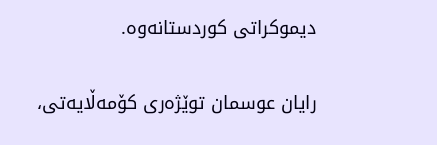دیموكراتی‌ كوردستانەوە.

رایان عوسمان توێژەری‌ كۆمەڵایەتی‌،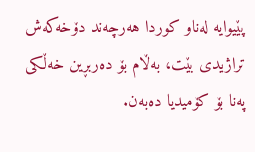پێیوایە لەناو كوردا هەرچەند دۆخەكەش تراژیدی بێت، بەڵام بۆ دەربڕین خەڵكی‌ پەنا بۆ كۆمیدیا دەبەن.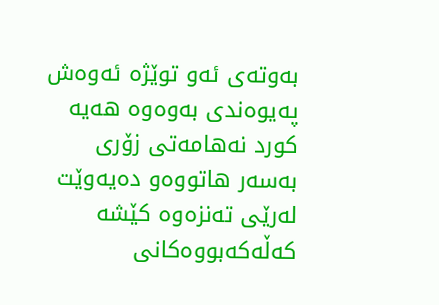بەوتەی‌ ئەو توێژە ئەوەش پەیوەندی‌ بەوەوە هەیە كورد نەهامەتی‌ زۆری‌ بەسەر هاتووەو دەیەوێت لەرێی‌ تەنزەوە كێشە كەڵەكەبووەكانی‌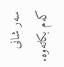سەر شانی‌ كەم بكاتەوە.